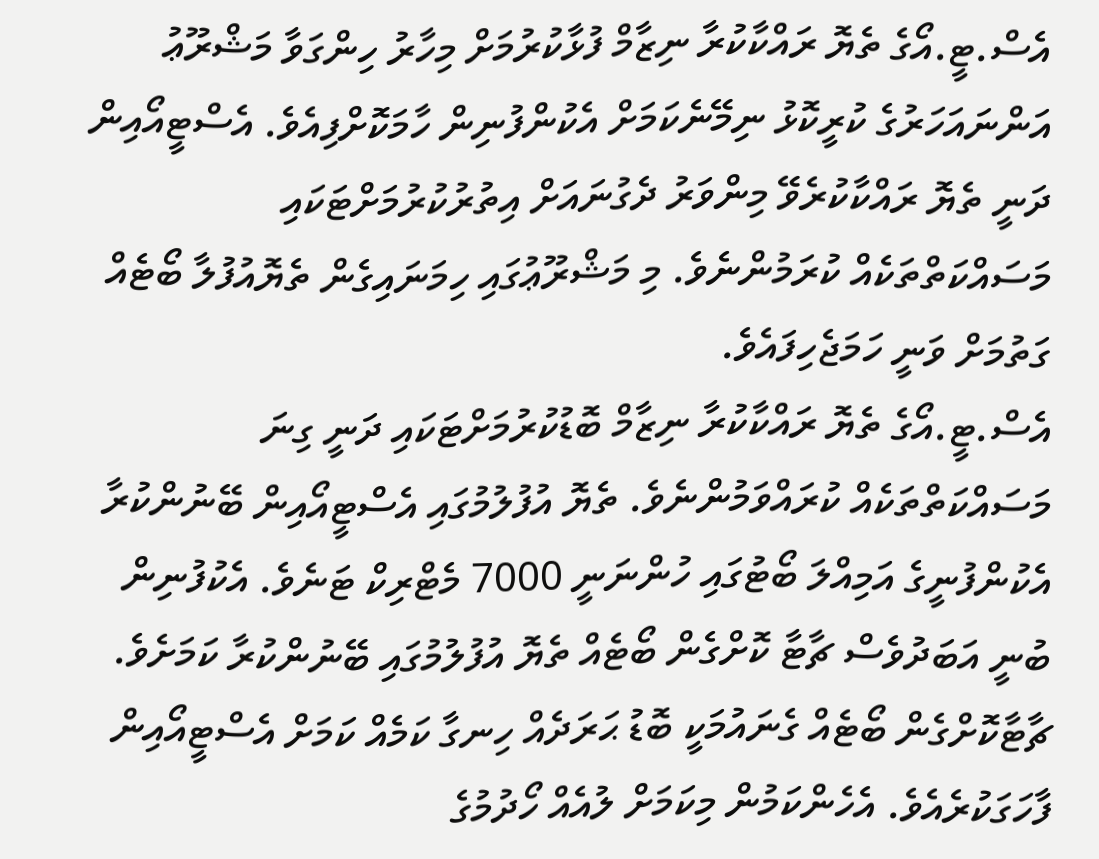އެސް.ޓީ.އޯގެ ތެޔޮ ރައްކާކުރާ ނިޒާމް ފުޅާކުރުމަށް މިހާރު ހިންގަވާ މަޝްރޫޢު އަންނައަހަރުގެ ކުރީކޮޅު ނިމޭނެކަމަށް އެކުންފުނިން ހާމަކޮށްފިއެވެ. އެސްޓީއޯއިން ދަނީ ތެޔޮ ރައްކާކުރެވޭ މިންވަރު ދެގުނައަށް އިތުރުކުރުމަށްޓަކައި މަސައްކަތްތަކެއް ކުރަމުންނެވެ. މި މަޝްރޫޢުގައި ހިމަނައިގެން ތެޔޮއުފުލާ ބޯޓެއް ގަތުމަށް ވަނީ ހަމަޖެހިފައެވެ.
އެސް.ޓީ.އޯގެ ތެޔޮ ރައްކާކުރާ ނިޒާމް ބޮޑުކުރުމަށްޓަކައި ދަނީ ގިނަ މަސައްކަތްތަކެއް ކުރައްވަމުންނެވެ. ތެޔޮ އުފުލުމުގައި އެސްޓީއޯއިން ބޭނުންކުރާ އެކުންފުނީގެ އަމިއްލަ ބޯޓުގައި ހުންނަނީ 7000 މެޓްރިކް ޓަނެވެ. އެކުފުނިން ބުނީ އަބަދުވެސް ޗާޓާ ކޮށްގެން ބޯޓެއް ތެޔޮ އުފުލުމުގައި ބޭނުންކުރާ ކަމަށެވެ.
ޗާޓާކޮށްގެން ބޯޓެއް ގެނައުމަކީ ބޮޑު ޙަރަދެއް ހިނގާ ކަމެއް ކަމަށް އެސްޓީއޯއިން ފާހަގަކުރެއެވެ. އެހެންކަމުން މިކަމަށް ލުއެއް ހޯދުމުގެ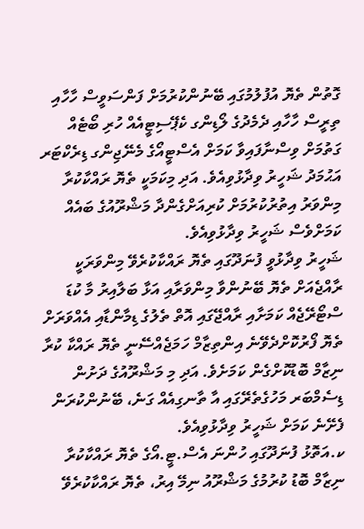ގޮތުން ތެޔޮ އުފުލުމުގައި ބޭނުންކުރުމަށް ފަންސަވީސް ހާހާއި ތިރީސް ހާހާއި ދެމެދުގެ ލޯޑިންގ ކެޕޭސިޓީއެއް ހުރި ބޯޓެއް ގަތުމަށް ވިސްނާފައިވާ ކަމަށް އެސްޓީއޯގެ މެނޭޖިންގ ޑިރެކްޓަރ އަޙުމަދު ޝަހީރު ވިދާޅުވިއެވެ. އަދި މިކަމަކީ ތެޔޮ ރައްކާކުރާ މިންވަރު އިތުރުކުރުމަށް ކުރިއަށްގެންދާ މަޝްރޫއުގެ ބައެއް ކަމަށްވެސް ޝަހީރު ވިދާޅުވިއެވެ.
ޝަހީރު ވިދާޅުވީ ފުނަދޫގައި ތެޔޮ ރައްކާކުރެވޭ މިންވަރަކީ ރާއްޖެއަށް ތެޔޮ ބޭނުންވާ މިންވަރާއި އަޅާ ބަލާއިރު މާ ކުޑަ ސްޓޯރޭޖެއް ކަމަށާއި ރާއްޖޭގައި އޮތް ތެލުގެ ޑިމާންޑާއި އެއްވަރަށް ތެޔޮ ފޯރުކޮށްދެވޭނެ އިންތިޒާމް ހަމަޖެއްސޭނީ ތެޔޮ ރައްކާ ކުރާ ނިޒާމް ބޮޑުކޮށްގެން ކަމަށެވެ. އަދި މި މަޝްރޫއުގެ ދަށުން ޑިސެމްބަރ މަހުގެތެރޭގައި އާ ތާނގިއެއް ގަނެ، ބޭނުންކުރަން ފެށޭނެ ކަމަށް ޝަހީރު ވިދާޅުވިއެވެ.
ކ.އަތޮޅު ފުނަދޫގައި ހުންނަ އެސް.ޓީ.އޯގެ ތެޔޮ ރައްކާކުރާ ނިޒާމް ބޮޑު ކުރުމުގެ މަޝްރޫއު ނިމޭ އިރު، ތެޔޮ ރައްކާކުރެވޭ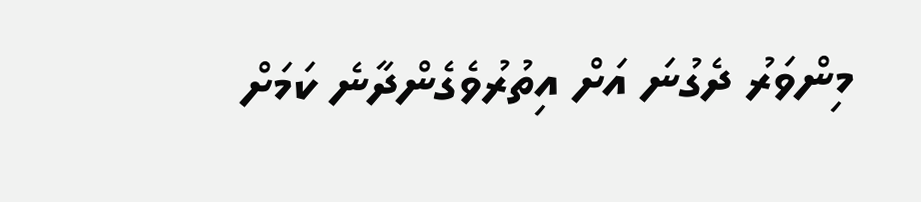މިންވަރު ދެގުނަ އަށް އިތުރުވެގެންދާނެ ކަމަށް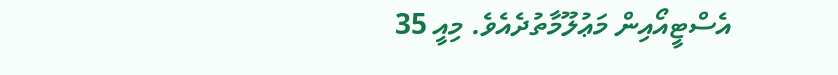އެސްޓީއޯއިން މަޢުލޫމާތުދެއެވެ. މިއީ 35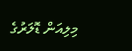މިލިއަން ޑޮލަރުގެ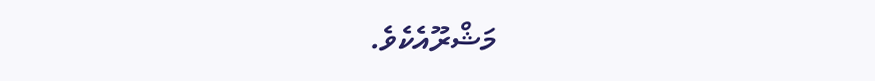މަޝްރޫއެކެވެ.